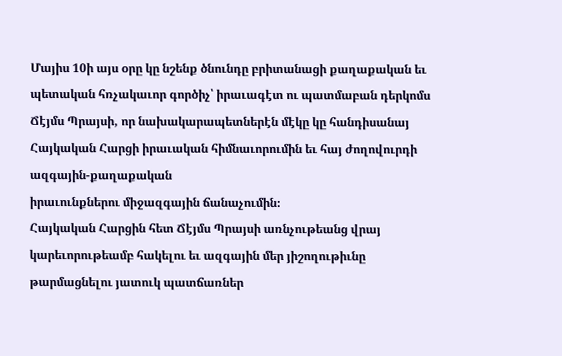Մայիս 10ի այս օրը կը նշենք ծնունդը բրիտանացի քաղաքական եւ պետական հռչակաւոր գործիչ՝ իրաւագէտ ու պատմաբան դերկոմս Ճէյմս Պրայսի, որ նախակարապետներէն մէկը կը հանդիսանայ Հայկական Հարցի իրաւական հիմնաւորումին եւ հայ ժողովուրդի ազգային-քաղաքական
իրաւունքներու միջազգային ճանաչումին։
Հայկական Հարցին հետ Ճէյմս Պրայսի առնչութեանց վրայ կարեւորութեամբ հակելու եւ ազգային մեր յիշողութիւնը թարմացնելու յատուկ պատճառներ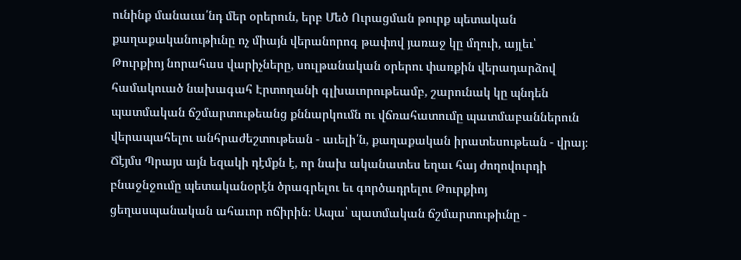ունինք մանաւա՛նդ մեր օրերուն, երբ Մեծ Ուրացման թուրք պետական քաղաքականութիւնը ոչ միայն վերանորոգ թափով յառաջ կը մղուի, այլեւ՝ Թուրքիոյ նորահաս վարիչները, սուլթանական օրերու փառքին վերադարձով համակուած նախագահ Էրտողանի գլխաւորութեամբ, շարունակ կը պնդեն պատմական ճշմարտութեանց քննարկումն ու վճռահատումը պատմաբաններուն վերապահելու անհրաժեշտութեան - աւելի՛ն, քաղաքական իրատեսութեան - վրայ։
Ճէյմս Պրայս այն եզակի դէմքն է, որ նախ ականատես եղաւ հայ ժողովուրդի բնաջնջումը պետականօրէն ծրագրելու եւ գործադրելու Թուրքիոյ ցեղասպանական ահաւոր ոճիրին։ Ապա՝ պատմական ճշմարտութիւնը -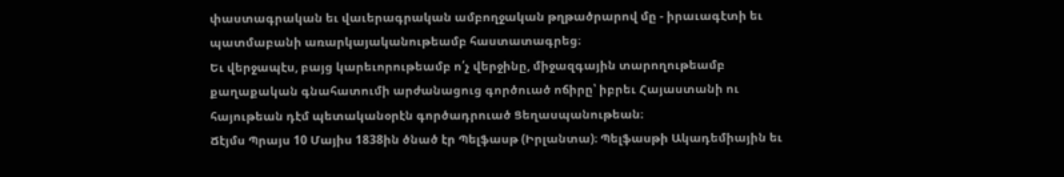փաստագրական եւ վաւերագրական ամբողջական թղթածրարով մը - իրաւագէտի եւ պատմաբանի առարկայականութեամբ հաստատագրեց։
Եւ վերջապէս, բայց կարեւորութեամբ ո՛չ վերջինը, միջազգային տարողութեամբ քաղաքական գնահատումի արժանացուց գործուած ոճիրը՝ իբրեւ Հայաստանի ու հայութեան դէմ պետականօրէն գործադրուած Ցեղասպանութեան։
Ճէյմս Պրայս 10 Մայիս 1838ին ծնած էր Պելֆասթ (Իրլանտա)։ Պելֆասթի Ակադեմիային եւ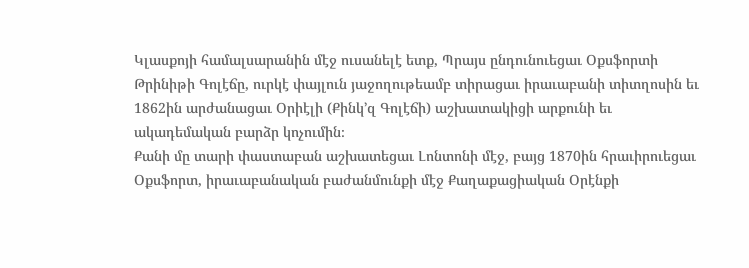Կլասքոյի համալսարանին մէջ ուսանելէ ետք, Պրայս ընդունուեցաւ Օքսֆորտի Թրինիթի Գոլէճը, ուրկէ փայլուն յաջողութեամբ տիրացաւ իրաւաբանի տիտղոսին եւ 1862ին արժանացաւ Օրիէլի (Քինկ՚զ Գոլէճի) աշխատակիցի արքունի եւ ակադեմական բարձր կոչումին։
Քանի մը տարի փաստաբան աշխատեցաւ Լոնտոնի մէջ, բայց 1870ին հրաւիրուեցաւ Օքսֆորտ, իրաւաբանական բաժանմունքի մէջ Քաղաքացիական Օրէնքի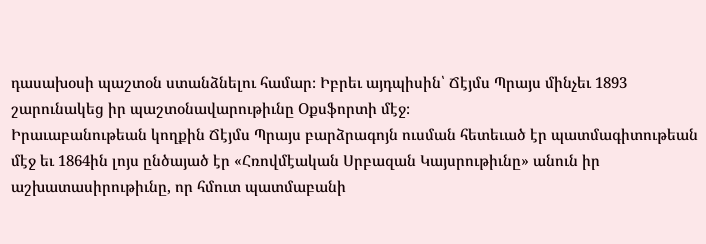դասախօսի պաշտօն ստանձնելու համար։ Իբրեւ այդպիսին՝ Ճէյմս Պրայս մինչեւ 1893 շարունակեց իր պաշտօնավարութիւնը Օքսֆորտի մէջ։
Իրաւաբանութեան կողքին Ճէյմս Պրայս բարձրագոյն ուսման հետեւած էր պատմագիտութեան մէջ եւ 1864ին լոյս ընծայած էր «Հռովմէական Սրբազան Կայսրութիւնը» անուն իր աշխատասիրութիւնը, որ հմուտ պատմաբանի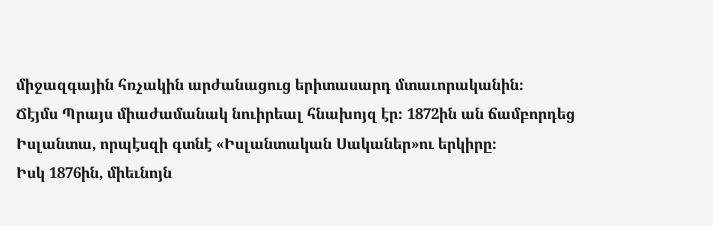միջազգային հռչակին արժանացուց երիտասարդ մտաւորականին։
Ճէյմս Պրայս միաժամանակ նուիրեալ հնախոյզ էր։ 1872ին ան ճամբորդեց Իսլանտա, որպէսզի գտնէ «Իսլանտական Սականեր»ու երկիրը։
Իսկ 1876ին, միեւնոյն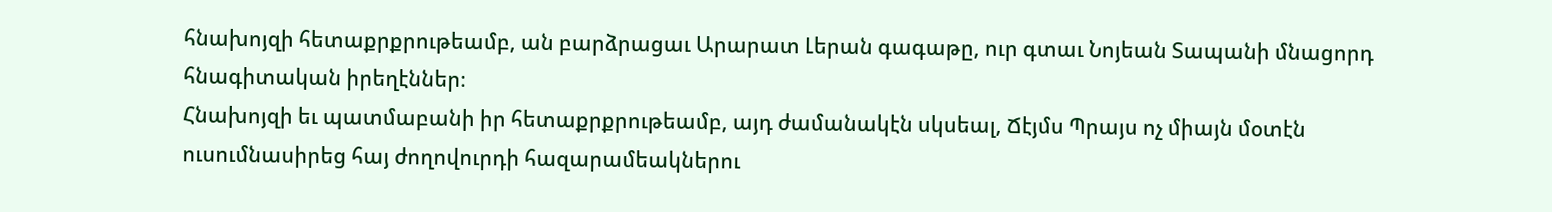հնախոյզի հետաքրքրութեամբ, ան բարձրացաւ Արարատ Լերան գագաթը, ուր գտաւ Նոյեան Տապանի մնացորդ հնագիտական իրեղէններ։
Հնախոյզի եւ պատմաբանի իր հետաքրքրութեամբ, այդ ժամանակէն սկսեալ, Ճէյմս Պրայս ոչ միայն մօտէն ուսումնասիրեց հայ ժողովուրդի հազարամեակներու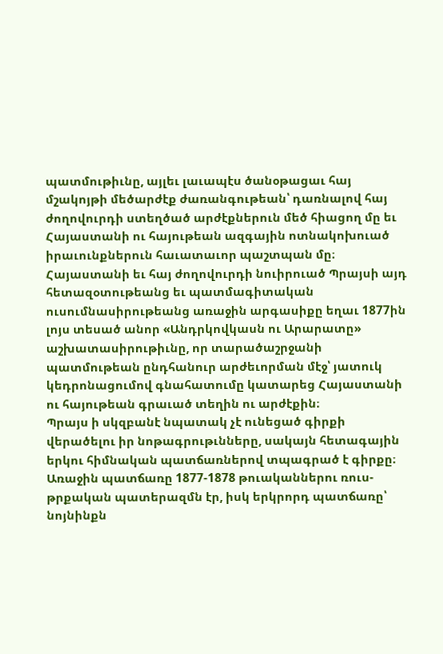պատմութիւնը, այլեւ լաւապէս ծանօթացաւ հայ մշակոյթի մեծարժէք ժառանգութեան՝ դառնալով հայ ժողովուրդի ստեղծած արժէքներուն մեծ հիացող մը եւ Հայաստանի ու հայութեան ազգային ոտնակոխուած իրաւունքներուն հաւատաւոր պաշտպան մը։
Հայաստանի եւ հայ ժողովուրդի նուիրուած Պրայսի այդ հետազօտութեանց եւ պատմագիտական ուսումնասիրութեանց առաջին արգասիքը եղաւ 1877ին լոյս տեսած անոր «Անդրկովկասն ու Արարատը» աշխատասիրութիւնը, որ տարածաշրջանի պատմութեան ընդհանուր արժեւորման մէջ՝ յատուկ կեդրոնացումով գնահատումը կատարեց Հայաստանի ու հայութեան գրաւած տեղին ու արժէքին։
Պրայս ի սկզբանէ նպատակ չէ ունեցած գիրքի վերածելու իր նոթագրութւնները, սակայն հետագային երկու հիմնական պատճառներով տպագրած է գիրքը։ Առաջին պատճառը 1877-1878 թուականներու ռուս-թրքական պատերազմն էր, իսկ երկրորդ պատճառը՝ նոյնինքն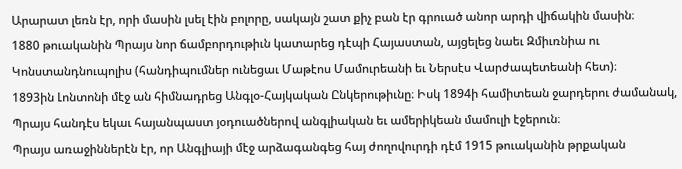Արարատ լեռն էր, որի մասին լսել էին բոլորը, սակայն շատ քիչ բան էր գրուած անոր արդի վիճակին մասին։
1880 թուականին Պրայս նոր ճամբորդութիւն կատարեց դէպի Հայաստան, այցելեց նաեւ Զմիւռնիա ու Կոնստանդնուպոլիս (հանդիպումներ ունեցաւ Մաթէոս Մամուրեանի եւ Ներսէս Վարժապետեանի հետ)։
1893ին Լոնտոնի մէջ ան հիմնադրեց Անգլօ-Հայկական Ընկերութիւնը։ Իսկ 1894ի համիտեան ջարդերու ժամանակ, Պրայս հանդէս եկաւ հայանպաստ յօդուածներով անգլիական եւ ամերիկեան մամուլի էջերուն։
Պրայս առաջիններէն էր, որ Անգլիայի մէջ արձագանգեց հայ ժողովուրդի դէմ 1915 թուականին թրքական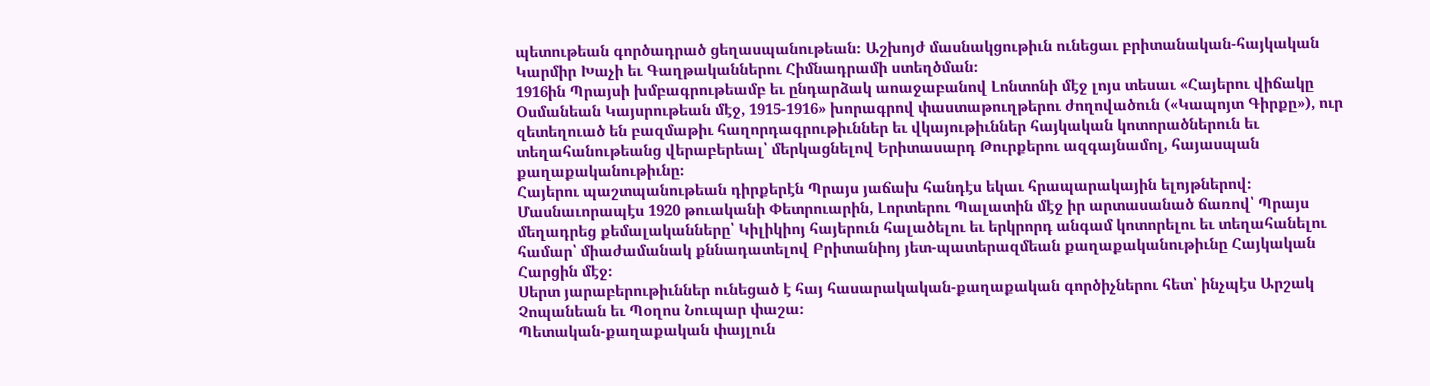պետութեան գործադրած ցեղասպանութեան։ Աշխոյժ մասնակցութիւն ունեցաւ բրիտանական-հայկական Կարմիր Խաչի եւ Գաղթականներու Հիմնադրամի ստեղծման։
1916ին Պրայսի խմբագրութեամբ եւ ընդարձակ աոաջաբանով Լոնտոնի մէջ լոյս տեսաւ «Հայերու վիճակը Օսմանեան Կայսրութեան մէջ, 1915-1916» խորագրով փաստաթուղթերու ժողովածուն («Կապոյտ Գիրքը»), ուր զետեղուած են բազմաթիւ հաղորդագրութիւններ եւ վկայութիւններ հայկական կոտորածներուն եւ տեղահանութեանց վերաբերեալ՝ մերկացնելով Երիտասարդ Թուրքերու ազգայնամոլ, հայասպան քաղաքականութիւնը։
Հայերու պաշտպանութեան դիրքերէն Պրայս յաճախ հանդէս եկաւ հրապարակային ելոյթներով։ Մասնաւորապէս 1920 թուականի Փետրուարին, Լորտերու Պալատին մէջ իր արտասանած ճառով՝ Պրայս մեղադրեց քեմալականները՝ Կիլիկիոյ հայերուն հալածելու եւ երկրորդ անգամ կոտորելու եւ տեղահանելու համար՝ միաժամանակ քննադատելով Բրիտանիոյ յետ-պատերազմեան քաղաքականութիւնը Հայկական Հարցին մէջ։
Սերտ յարաբերութիւններ ունեցած է հայ հասարակական-քաղաքական գործիչներու հետ՝ ինչպէս Արշակ Չոպանեան եւ Պօղոս Նուպար փաշա։
Պետական-քաղաքական փայլուն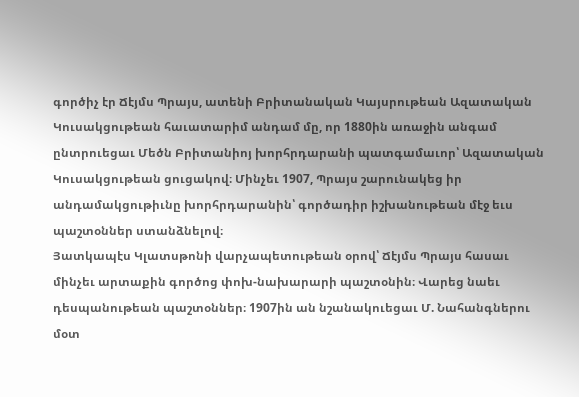գործիչ էր Ճէյմս Պրայս, ատենի Բրիտանական Կայսրութեան Ազատական Կուսակցութեան հաւատարիմ անդամ մը, որ 1880ին առաջին անգամ ընտրուեցաւ Մեծն Բրիտանիոյ խորհրդարանի պատգամաւոր՝ Ազատական Կուսակցութեան ցուցակով։ Մինչեւ 1907, Պրայս շարունակեց իր անդամակցութիւնը խորհրդարանին՝ գործադիր իշխանութեան մէջ եւս պաշտօններ ստանձնելով։
Յատկապէս Կլատսթոնի վարչապետութեան օրով՝ Ճէյմս Պրայս հասաւ մինչեւ արտաքին գործոց փոխ-նախարարի պաշտօնին։ Վարեց նաեւ դեսպանութեան պաշտօններ։ 1907ին ան նշանակուեցաւ Մ. Նահանգներու մօտ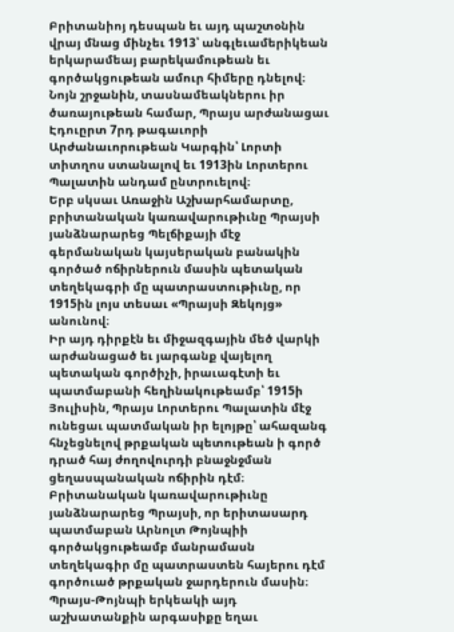Բրիտանիոյ դեսպան եւ այդ պաշտօնին վրայ մնաց մինչեւ 1913՝ անգլեւամերիկեան երկարամեայ բարեկամութեան եւ գործակցութեան ամուր հիմերը դնելով։
Նոյն շրջանին, տասնամեակներու իր ծառայութեան համար, Պրայս արժանացաւ Էդուըրտ 7րդ թագաւորի Արժանաւորութեան Կարգին՝ Լորտի տիտղոս ստանալով եւ 1913ին Լորտերու Պալատին անդամ ընտրուելով։
Երբ սկսաւ Առաջին Աշխարհամարտը, բրիտանական կառավարութիւնը Պրայսի յանձնարարեց Պելճիքայի մէջ գերմանական կայսերական բանակին գործած ոճիրներուն մասին պետական տեղեկագրի մը պատրաստութիւնը, որ 1915ին լոյս տեսաւ «Պրայսի Զեկոյց» անունով։
Իր այդ դիրքէն եւ միջազգային մեծ վարկի արժանացած եւ յարգանք վայելող պետական գործիչի, իրաւագէտի եւ պատմաբանի հեղինակութեամբ՝ 1915ի Յուլիսին, Պրայս Լորտերու Պալատին մէջ ունեցաւ պատմական իր ելոյթը՝ ահազանգ հնչեցնելով թրքական պետութեան ի գործ դրած հայ ժողովուրդի բնաջնջման ցեղասպանական ոճիրին դէմ։
Բրիտանական կառավարութիւնը յանձնարարեց Պրայսի, որ երիտասարդ պատմաբան Արնոլտ Թոյնպիի գործակցութեամբ մանրամասն տեղեկագիր մը պատրաստեն հայերու դէմ գործուած թրքական ջարդերուն մասին։ Պրայս-Թոյնպի երկեակի այդ աշխատանքին արգասիքը եղաւ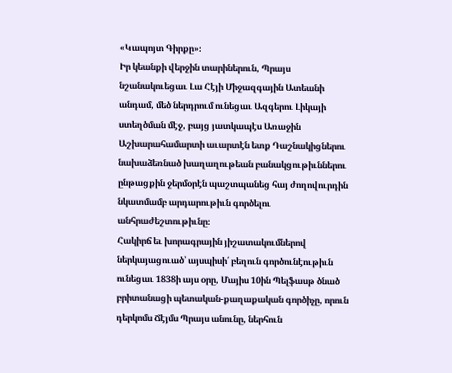«Կապոյտ Գիրքը»։
Իր կեանքի վերջին տարիներուն, Պրայս նշանակուեցաւ Լա Հէյի Միջազգային Ատեանի անդամ, մեծ ներդրում ունեցաւ Ազգերու Լիկայի ստեղծման մէջ, բայց յատկապէս Առաջին Աշխարահամարտի աւարտէն ետք Դաշնակիցներու նախաձեռնած խաղաղութեան բանակցութիւններու ընթացքին ջերմօրէն պաշտպանեց հայ ժողովուրդին նկատմամբ արդարութիւն գործելու անհրաժեշտութիւնը։
Հակիրճ եւ խորագրային յիշատակումներով ներկայացուած՝ այսպիսի՛ բեղուն գործունէութիւն ունեցաւ 1838ի այս օրը, Մայիս 10ին Պելֆասթ ծնած բրիտանացի պետական-քաղաքական գործիչը, որուն դերկոմս Ճէյմս Պրայս անունը, ներհուն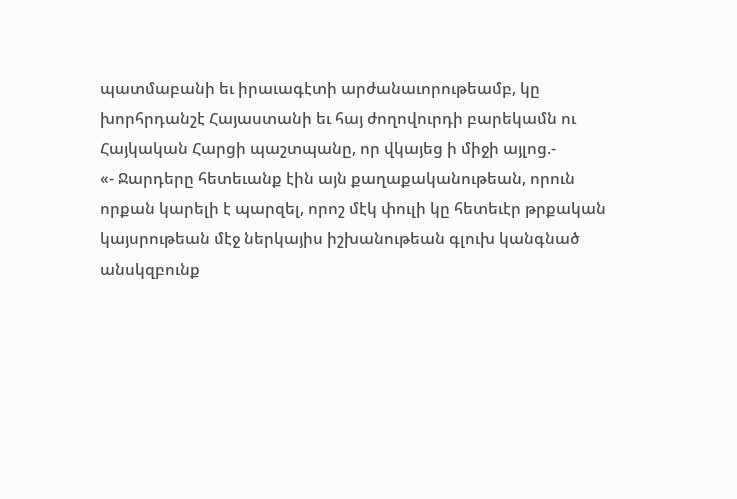պատմաբանի եւ իրաւագէտի արժանաւորութեամբ, կը խորհրդանշէ Հայաստանի եւ հայ ժողովուրդի բարեկամն ու Հայկական Հարցի պաշտպանը, որ վկայեց ի միջի այլոց.-
«- Ջարդերը հետեւանք էին այն քաղաքականութեան, որուն որքան կարելի է պարզել, որոշ մէկ փուլի կը հետեւէր թրքական կայսրութեան մէջ ներկայիս իշխանութեան գլուխ կանգնած անսկզբունք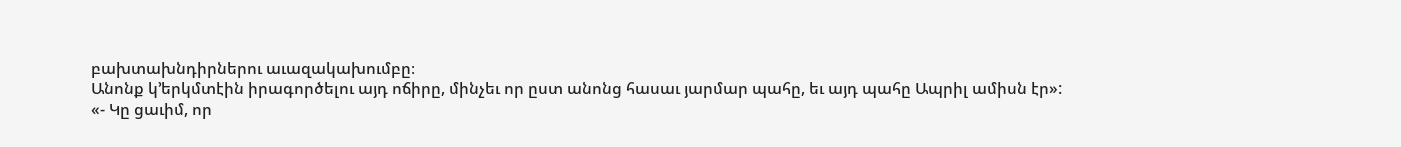բախտախնդիրներու աւազակախումբը։
Անոնք կ՚երկմտէին իրագործելու այդ ոճիրը, մինչեւ որ ըստ անոնց հասաւ յարմար պահը, եւ այդ պահը Ապրիլ ամիսն էր»:
«- Կը ցաւիմ, որ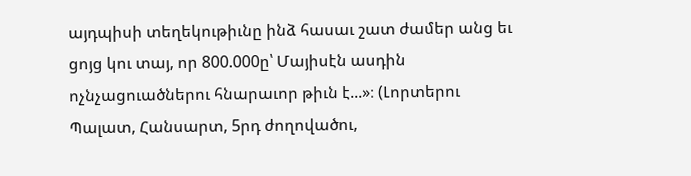այդպիսի տեղեկութիւնը ինձ հասաւ շատ ժամեր անց եւ ցոյց կու տայ, որ 800.000ը՝ Մայիսէն ասդին ոչնչացուածներու հնարաւոր թիւն է...»։ (Լորտերու Պալատ, Հանսարտ, 5րդ ժողովածու,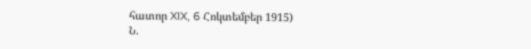հատոր XIX, 6 Հոկտեմբեր 1915)
Ն.